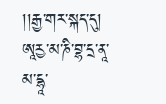།།རྒྱ་གར་སྐད་དུ། ཨཱརྱ་མ་ཎི་བྷ་དྲ་ནཱ་མ་དྷཱ་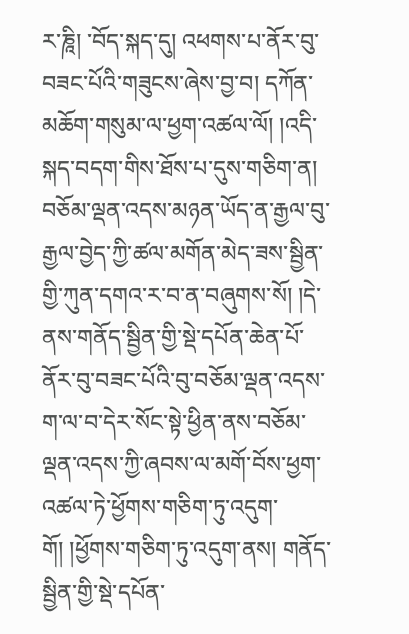ར་ཎཱི། ་བོད་སྐད་དུ། འཕགས་པ་ནོར་བུ་བཟང་པོའི་གཟུངས་ཞེས་བྱ་བ། དཀོན་མཆོག་གསུམ་ལ་ཕྱག་འཚལ་ལོ། །འདི་སྐད་བདག་གིས་ཐོས་པ་དུས་གཅིག་ན། བཅོམ་ལྡན་འདས་མཉན་ཡོད་ན་རྒྱལ་བུ་རྒྱལ་བྱེད་ཀྱི་ཚལ་མགོན་མེད་ཟས་སྦྱིན་གྱི་ཀུན་དགའ་ར་བ་ན་བཞུགས་སོ། །དེ་ནས་གནོད་སྦྱིན་གྱི་སྡེ་དཔོན་ཆེན་པོ་ནོར་བུ་བཟང་པོའི་བུ་བཅོམ་ལྡན་འདས་ག་ལ་བ་དེར་སོང་སྟེ་ཕྱིན་ནས་བཅོམ་ལྡན་འདས་ཀྱི་ཞབས་ལ་མགོ་བོས་ཕྱག་འཚལ་ཏེ་ཕྱོགས་གཅིག་ཏུ་འདུག་གོ། །ཕྱོགས་གཅིག་ཏུ་འདུག་ནས། གནོད་སྦྱིན་གྱི་སྡེ་དཔོན་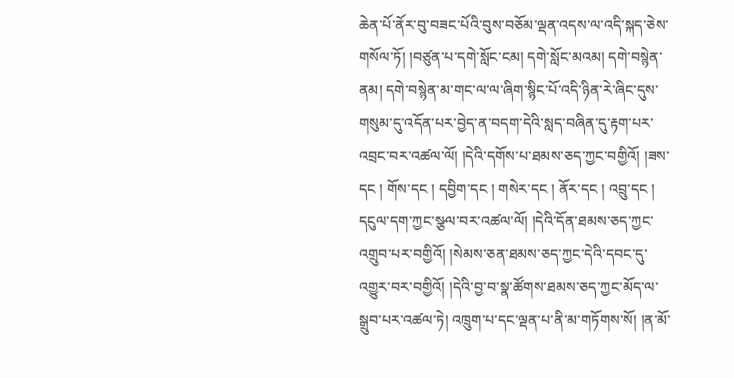ཆེན་པོ་ནོར་བུ་བཟང་པོའི་བུས་བཅོམ་ལྡན་འདས་ལ་འདི་སྐད་ཅེས་གསོལ་ཏོ། །བཙུན་པ་དགེ་སློང་ངམ། དགེ་སློང་མའམ། དགེ་བསྙེན་ནམ། དགེ་བསྙེན་མ་གང་ལ་ལ་ཞིག་སྙིང་པོ་འདི་ཉིན་རེ་ཞིང་དུས་གསུམ་དུ་འདོན་པར་བྱེད་ན་བདག་དེའི་སླད་བཞིན་དུ་རྟག་པར་འབྲང་བར་འཚལ་ལོ། །དེའི་དགོས་པ་ཐམས་ཅད་ཀྱང་བགྱིའོ། །ཟས་དང ། གོས་དང ། དབྱིག་དང ། གསེར་དང ། ནོར་དང ། འབྲུ་དང ། དངུལ་དག་ཀྱང་སྩལ་བར་འཚལ་ལོ། །དེའི་དོན་ཐམས་ཅད་ཀྱང་འགྲུབ་པར་བགྱིའོ། །སེམས་ཅན་ཐམས་ཅད་ཀྱང་དེའི་དབང་དུ་འགྱུར་བར་བགྱིའོ། །དེའི་བྱ་བ་སྣ་ཚོགས་ཐམས་ཅད་ཀྱང་མོད་ལ་སྒྲུབ་པར་འཚལ་ཏེ། འཁྲུག་པ་དང་ལྡན་པ་ནི་མ་གཏོགས་སོ། །ན་མོ་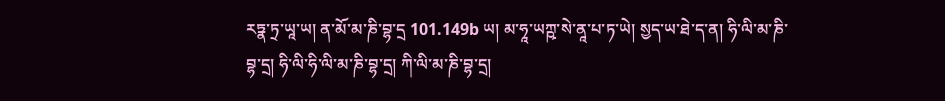རཏྣ་ཏྲ་ཡཱ་ཡ། ན་མོ་མ་ཎི་བྷ་དྲ 101.149b ཡ། མ་ཧཱ་ཡཀྵ་སེ་ནཱ་པ་ཏ་ཡེ། སྱད་ཡ་ཐེ་ད་ན། ཧི་ལི་མ་ཎི་བྷ་དྲ། ཧི་ལི་ཧི་ལི་མ་ཎི་བྷ་དྲ། ཀི་ལི་མ་ཎི་བྷ་དྲ།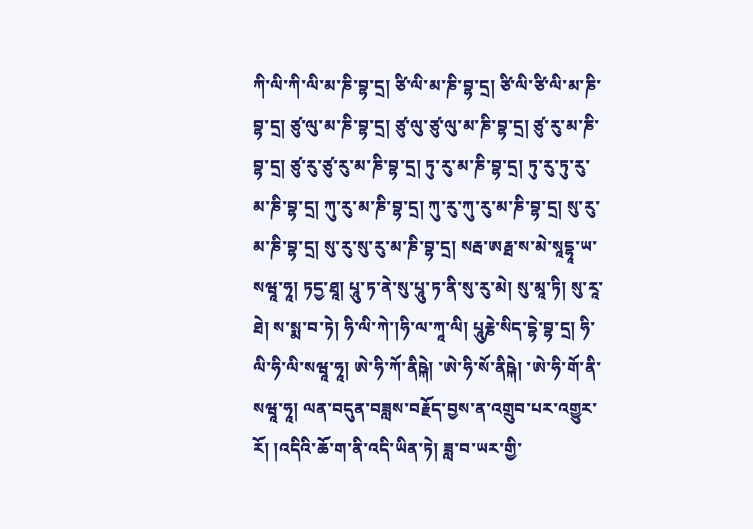ཀི་ལི་ཀི་ལི་མ་ཎི་བྷ་དྲ། ཙི་ལི་མ་ཎི་བྷ་དྲ། ཙི་ལི་ཙི་ལི་མ་ཎི་བྷ་དྲ། ཙུ་ལུ་མ་ཎི་བྷ་དྲ། ཙུ་ལུ་ཙུ་ལུ་མ་ཎི་བྷ་དྲ། ཙུ་རུ་མ་ཎི་བྷ་དྲ། ཙུ་རུ་ཙུ་རུ་མ་ཎི་བྷ་དྲ། ཏུ་རུ་མ་ཎི་བྷ་དྲ། ཏུ་རུ་ཏུ་རུ་མ་ཎི་བྷ་དྲ། ཀུ་རུ་མ་ཎི་བྷ་དྲ། ཀུ་རུ་ཀུ་རུ་མ་ཎི་བྷ་དྲ། སུ་རུ་མ་ཎི་བྷ་དྲ། སུ་རུ་སུ་རུ་མ་ཎི་བྷ་དྲ། སརྦ་ཨརྠ་ས་མེ་སཱདྷཱ་ཡ་སཝཱ་ཧཱ། ཏདྱ་ཐཱ། པཱུ་ཏ་ནེ་སུ་པཱུ་ཏ་ནི་སུ་རུ་མེ། སུ་མཱ་ཏི། སུ་རཱ་ཐེ། ས་སྨ་བ་ཏེ། ཧི་ལི་ཀེ་།ཧི་ལ་ཀཱ་ལི། པཱུརྞེ་སིད་དྷེ་བྷ་དྲ། ཧི་ལི་ཧི་ལི་སཝཱ་ཧཱ། ཨེ་ཧི་ཀོ་ནིཥྐེ། ་ཨེ་ཧི་སོ་ནིཥྐེ། ་ཨེ་ཧི་གོ་ནི་སཝཱ་ཧཱ། ལན་བདུན་བཟླས་བརྗོད་བྱས་ན་འགྲུབ་པར་འགྱུར་རོ། །འདིའི་ཆོ་ག་ནི་འདི་ཡིན་ཏེ། ཟླ་བ་ཡར་གྱི་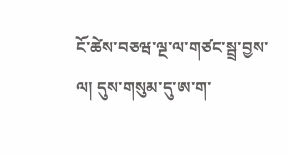ངོ་ཚེས་བཅཝ་ལྔ་ལ་གཙང་སྦྲ་བྱས་ལ། དུས་གསུམ་དུ་ཨ་ག་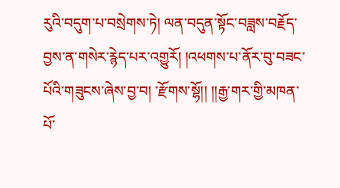རུའི་བདུག་པ་བསྲེགས་ཏེ། ལན་བདུན་སྟོང་བཟླས་བརྗོད་བྱས་ན་གསེར་རྙེད་པར་འགྱུརོ། །འཕགས་པ་ནོར་བུ་བཟང་པོའི་གཟུངས་ཞེས་བྱ་བ། ་རྫོགས་སྷོ།། །།རྒྱ་གར་གྱི་མཁན་པོ་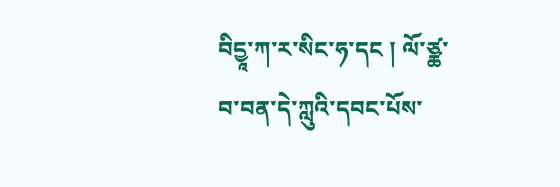བིདྱཱ་ཀ་ར་སིང་ཧ་དང ། ལོ་ཙྪ་བ་བན་དེ་ཀླུའི་དབང་པོས་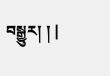བསྒྱུར། ། |